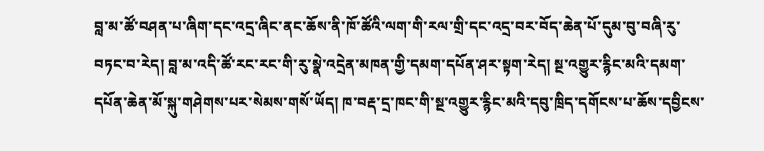བླ་མ་ཚོ་བཤན་པ་ཞིག་དང་འདྲ་ཞིང་ནང་ཆོས་ནི་ཁོ་ཚོའི་ལག་གི་རལ་གྲི་དང་འདྲ་བར་བོད་ཆེན་པོ་དུམ་བུ་བཞི་རུ་བཏང་བ་རེད། བླ་མ་འདི་ཚོ་རང་རང་གི་རུ་སྣེ་འདྲེན་མཁན་གྱི་དམག་དཔོན་ཤར་སྟག་རེད། སྔ་འགྱུར་རྙིང་མའི་དམག་དཔོན་ཆེན་མོ་སྐུ་གཤེགས་པར་སེམས་གསོ་ཡོད། ཁ་བརྡ་དྲ་ཁང་གི་སྔ་འགྱུར་རྙིང་མའི་དབུ་ཁྲིད་དགོངས་པ་ཆོས་དབྱིངས་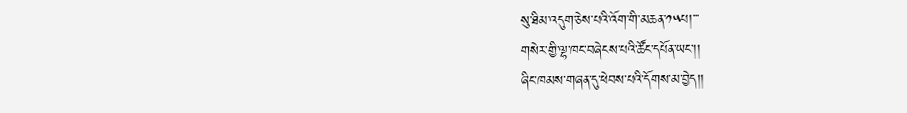སུ་ཐིམ་འདུག་ཅེས་པའི་འོག་གི་མཆན་༡༥པ།་་་
གསེར་གྱི་ལྷ་ཁང་བཞེངས་པའི་ཚོང་དཔོན་ཡང་།།
ཞིང་ཁམས་གཞན་དུ་ཕེབས་པའི་དོགས་མ་བྱེད།།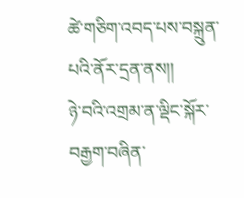ཚེ་གཅིག་འབད་པས་བསྐྲུན་པའི་ནོར་དྲན་ནས།།
ཉེ་བའི་འགྲམ་ན་ལྡིང་སྐོར་བརྒྱག་བཞིན་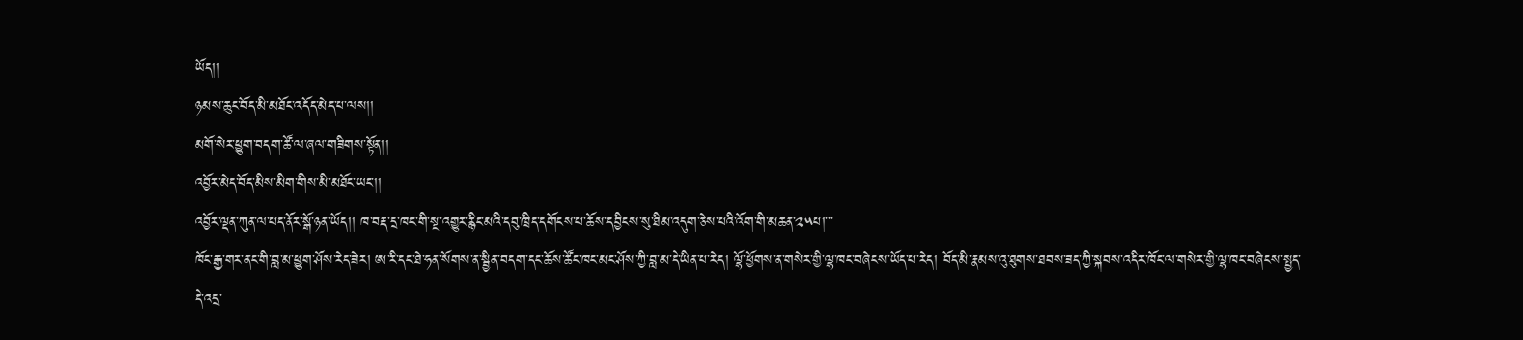ཡོད།།
ཉམས་ཆུང་བོད་མི་མཐོང་འདོད་མེད་པ་ལས།།
མགོ་སེར་ཕྱུག་བདག་ཚོ་ལ་ཞལ་གཟིགས་སྟོན།།
འབྱོར་མེད་བོད་མིས་མིག་གིས་མི་མཐོང་ཡང་།།
འབྱོར་ལྡན་ཀུན་ལ་པད་ནོར་སྒོ་ཉན་ཡོད།། ཁ་བརྡ་དྲ་ཁང་གི་སྔ་འགྱུར་རྙིང་མའི་དབུ་ཁྲིད་དགོངས་པ་ཆོས་དབྱིངས་སུ་ཐིམ་འདུག་ཅེས་པའི་འོག་གི་མཆན་༢༥པ།་་་
ཁོང་རྒྱ་གར་ནང་གི་བླ་མ་ཕྱུག་ཤོས་རེད་ཟེར། ཨ་རི་དང་ཐེ་ཧན་སོགས་ན་སྦྱིན་བདག་དང་ཆོས་ཚོང་ཁང་མང་ཤོས་ཀྱི་བླ་མ་དེ་ཡིན་པ་རེད། ལྷོ་ཕྱོགས་ན་གསེར་གྱི་ལྷ་ཁང་བཞེངས་ཡོད་པ་རེད། བོད་མི་རྣམས་འུ་ཐུགས་ཐབས་ཟད་ཀྱི་སྐབས་འདིར་ཁོང་ལ་གསེར་གྱི་ལྷ་ཁང་བཞེངས་སྤྱད་དེ་འདྲ་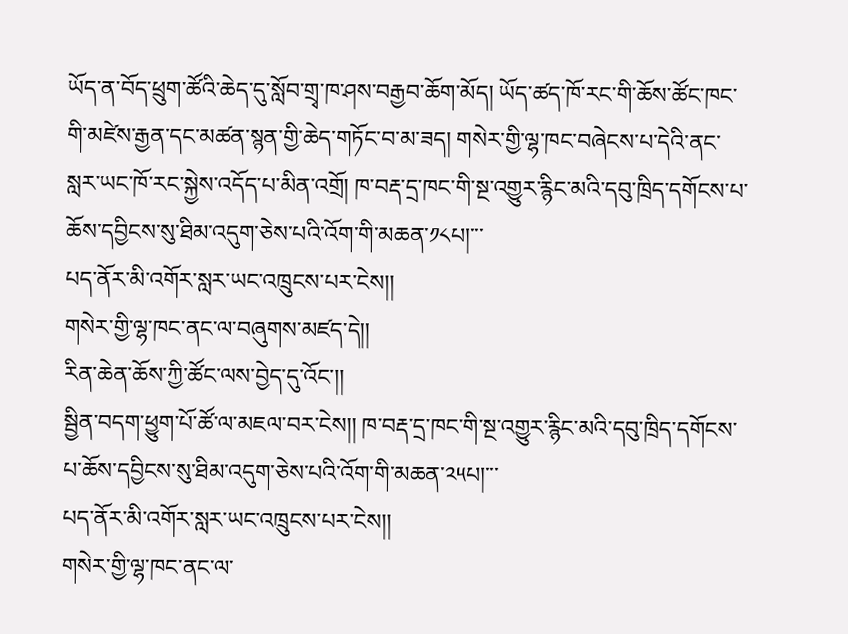ཡོད་ན་བོད་ཕྲུག་ཚོའི་ཆེད་དུ་སློབ་གྲྭ་ཁ་ཤས་བརྒྱབ་ཆོག་མོད། ཡོད་ཚད་ཁོ་རང་གི་ཆོས་ཚོང་ཁང་གི་མཛེས་རྒྱན་དང་མཚན་སྙན་གྱི་ཆེད་གཏོང་བ་མ་ཟད། གསེར་གྱི་ལྷ་ཁང་བཞེངས་པ་དེའི་ནང་སླར་ཡང་ཁོ་རང་སྐྱེས་འདོད་པ་མིན་འགྲོ། ཁ་བརྡ་དྲ་ཁང་གི་སྔ་འགྱུར་རྙིང་མའི་དབུ་ཁྲིད་དགོངས་པ་ཆོས་དབྱིངས་སུ་ཐིམ་འདུག་ཅེས་པའི་འོག་གི་མཆན་༡༨པ།་་་
པད་ནོར་མི་འགོར་སླར་ཡང་འཁྲུངས་པར་ངེས།།
གསེར་གྱི་ལྷ་ཁང་ནང་ལ་བཞུགས་མཛད་དེ།།
རིན་ཆེན་ཆོས་ཀྱི་ཚོང་ལས་བྱེད་དུ་འོང་།།
སྦྱིན་བདག་ཕྱུག་པོ་ཚོ་ལ་མཇལ་བར་ངེས།། ཁ་བརྡ་དྲ་ཁང་གི་སྔ་འགྱུར་རྙིང་མའི་དབུ་ཁྲིད་དགོངས་པ་ཆོས་དབྱིངས་སུ་ཐིམ་འདུག་ཅེས་པའི་འོག་གི་མཆན་༢༥པ།་་་
པད་ནོར་མི་འགོར་སླར་ཡང་འཁྲུངས་པར་ངེས།།
གསེར་གྱི་ལྷ་ཁང་ནང་ལ་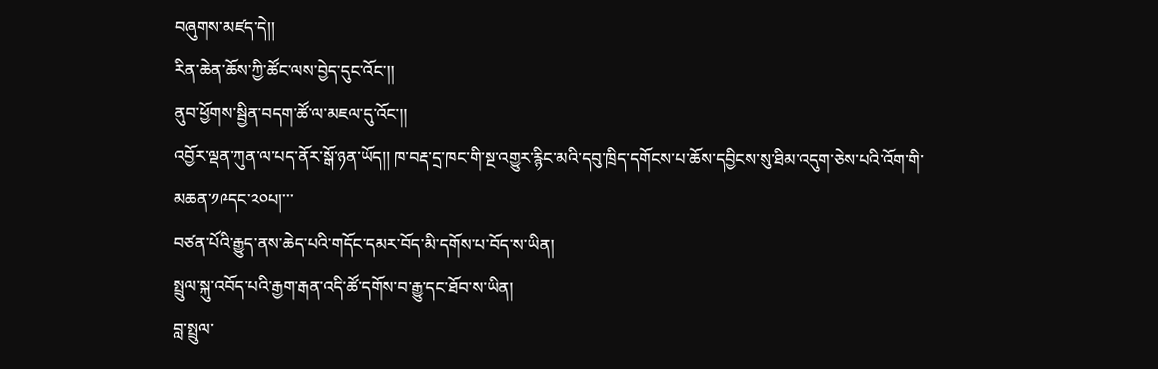བཞུགས་མཛད་དེ།།
རིན་ཆེན་ཆོས་ཀྱི་ཚོང་ལས་བྱེད་དུང་འོང་།།
ནུབ་ཕྱོགས་སྦྱིན་བདག་ཚོ་ལ་མཇལ་དུ་འོང་།།
འབྱོར་ལྡན་ཀུན་ལ་པད་ནོར་སྒོ་ཉན་ཡོད།། ཁ་བརྡ་དྲ་ཁང་གི་སྔ་འགྱུར་རྙིང་མའི་དབུ་ཁྲིད་དགོངས་པ་ཆོས་དབྱིངས་སུ་ཐིམ་འདུག་ཅེས་པའི་འོག་གི་མཆན་༡༩དང་༢༠པ།་་་
བཙན་པོའི་རྒྱུད་ནས་ཆེད་པའི་གདོང་དམར་བོད་མི་དགོས་པ་བོད་ས་ཡིན།
སྤྲུལ་སྐུ་འབོད་པའི་རྒྱག་རྒན་འདི་ཚོ་དགོས་བ་རྒྱུ་དང་ཐོབ་ས་ཡིན།
བླ་སྤྲུལ་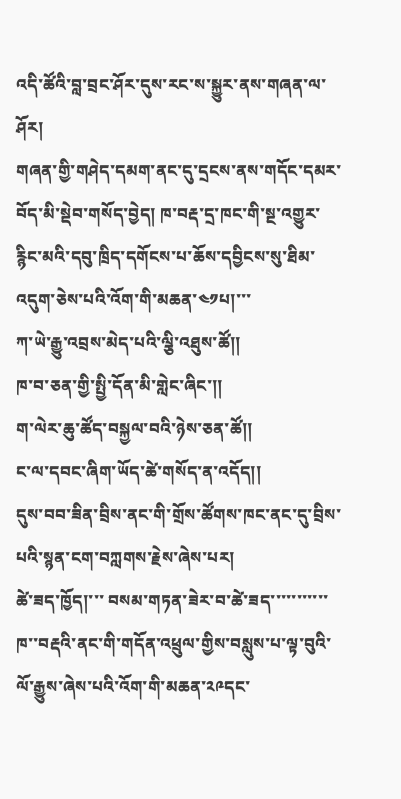འདི་ཚོའི་བླ་བྲང་ཤོར་དུས་རང་ས་སྐྱུར་ནས་གཞན་ལ་ཤོར།
གཞན་གྱི་གཤེད་དམག་ནང་དུ་དྲངས་ནས་གདོང་དམར་བོད་མི་སྡེབ་གསོད་བྱེད། ཁ་བརྡ་དྲ་ཁང་གི་སྔ་འགྱུར་རྙིང་མའི་དབུ་ཁྲིད་དགོངས་པ་ཆོས་དབྱིངས་སུ་ཐིམ་འདུག་ཅེས་པའི་འོག་གི་མཆན་༤༡པ།་་་
ཀ་ཡེ་རྒྱུ་འབྲས་མེད་པའི་ལྕི་འཐུས་ཚོ།།
ཁ་བ་ཅན་གྱི་སྤྱི་དོན་མི་གླེང་ཞིང་།།
ག་ལེར་ཆུ་ཚོད་བསྐྱལ་བའི་ཉེས་ཅན་ཚོ།།
ང་ལ་དབང་ཞིག་ཡོད་ཚེ་གསོད་ན་འདོད།།
དུས་བབ་ཟིན་བྲིས་ནང་གི་གྲོས་ཚོགས་ཁང་ནང་དུ་བྲིས་པའི་སྙན་ངག་བཀླགས་རྗེས་ཞེས་པར།
ཚེ་ཟད་ཁྱོད།་་་ བསམ་གཏན་ཟེར་བ་ཚེ་ཟད་་་་་་་་་་་ཁ་་བརྡའི་ནང་གི་གདོན་འཕྲུལ་གྱིས་བསླུས་པ་ལྟ་བུའི་ལོ་རྒྱུས་ཞེས་པའི་འོག་གི་མཆན་༢༩དང་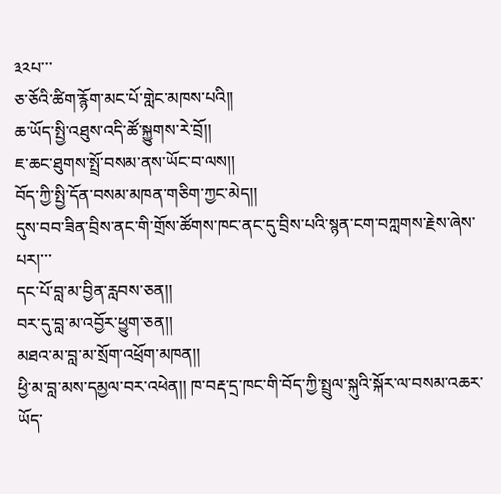༣༢པ་་་
ཅ་ཅོའི་ཚིག་རྙོག་མང་པོ་གླེང་མཁས་པའི།།
ཆ་ཡོད་སྤྱི་འཐུས་འདི་ཚོ་སྐྱུགས་རེ་བྲོ།།
ཇ་ཆང་ཐུགས་སྤྲོ་བསམ་ནས་ཡོང་བ་ལས།།
བོད་ཀྱི་སྤྱི་དོན་བསམ་མཁན་གཅིག་ཀྱང་མེད།།
དུས་བབ་ཟིན་བྲིས་ནང་གི་གྲོས་ཚོགས་ཁང་ནང་དུ་བྲིས་པའི་སྙན་ངག་བཀླགས་རྗེས་ཞེས་པར།་་་
དང་པོ་བླ་མ་བྱིན་རླབས་ཅན།།
བར་དུ་བླ་མ་འབྱོར་ཕྱུག་ཅན།།
མཐའ་མ་བླ་མ་སྲོག་འཕྲོག་མཁན།།
ཕྱི་མ་བླ་མས་དམྱལ་བར་འཕེན།། ཁ་བརྡ་དྲ་ཁང་གི་བོད་ཀྱི་སྤྲུལ་སྐུའི་སྐོར་ལ་བསམ་འཆར་ཡོད་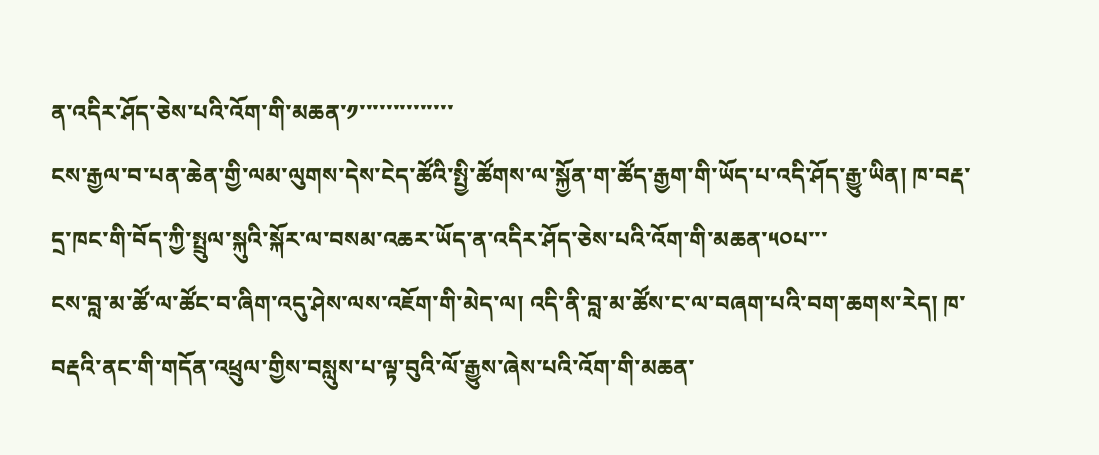ན་འདིར་ཤོད་ཅེས་པའི་འོག་གི་མཆན་༡་་་་་་་་་་་་་་
ངས་རྒྱལ་བ་པན་ཆེན་གྱི་ལམ་ལུགས་དེས་ངེད་ཚོའི་སྤྱི་ཚོགས་ལ་སྐྱོན་ག་ཚོད་རྒྱག་གི་ཡོད་པ་འདི་ཤོད་རྒྱུ་ཡིན། ཁ་བརྡ་དྲ་ཁང་གི་བོད་ཀྱི་སྤྲུལ་སྐུའི་སྐོར་ལ་བསམ་འཆར་ཡོད་ན་འདིར་ཤོད་ཅེས་པའི་འོག་གི་མཆན་༥༠པ་་་
ངས་བླ་མ་ཚོ་ལ་ཚོང་བ་ཞིག་འདུ་ཤེས་ལས་འཇོག་གི་མེད་ལ། འདི་ནི་བླ་མ་ཚོས་ང་ལ་བཞག་པའི་བག་ཆགས་རེད། ཁ་བརྡའི་ནང་གི་གདོན་འཕྲུལ་གྱིས་བསླུས་པ་ལྟ་བུའི་ལོ་རྒྱུས་ཞེས་པའི་འོག་གི་མཆན་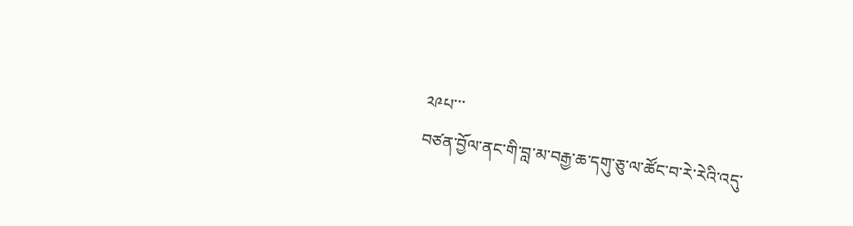༢༩པ་་་
བཙན་བྱོལ་ནང་གི་བླ་མ་བརྒྱ་ཆ་དགུ་ཅུ་ལ་ཚོང་བ་རེ་རེའི་འདུ་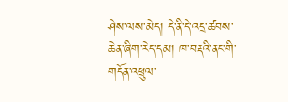ཤེས་ལས་མེད། དེ་ནི་དེ་འདྲ་ཚབས་ཆེན་ཞིག་རེད་དམ། ཁ་བརྡའི་ནང་གི་གདོན་འཕྲུལ་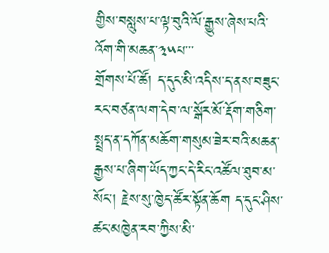གྱིས་བསླུས་པ་ལྟ་བུའི་ལོ་རྒྱུས་ཞེས་པའི་འོག་གི་མཆན་༣༥པ་་་
གྲོགས་པོ་ཚོ། ད་དུང་མི་འདིས་ད་ནས་བཟུང་རང་བཙན་ལག་དེབ་ལ་སྒོར་མོ་རྡོག་གཅིག་སྤྲད་ན་དཀོན་མཆོག་གསུམ་ཟེར་བའི་མཆན་རྒྱས་པ་ཞིག་ཡོད་ཀྱང་དེ་རིང་འཚོལ་ཐུབ་མ་སོང་། རྗེས་སུ་ཁྱེད་ཚོར་སྟོན་ཆོག ད་དུང་ཤིས་ཚང་མཁྱེན་རབ་ཀྱིས་མི་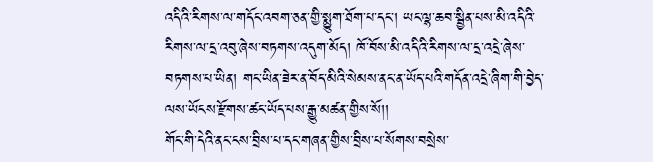འདིའི་རིགས་ལ་གདོང་འབག་ཅན་གྱི་སྨྱུག་ཐོག་པ་དང་། ཡང་ལྷ་ཆབ་སྦྱིན་པས་མི་འདིའི་རིགས་ལ་དྲ་འབུ་ཞེས་བཏགས་འདུག་མོད། ཁོ་བོས་མི་འདིའི་རིགས་ལ་དྲ་འདྲེ་ཞེས་བཏགས་པ་ཡིན། གང་ཡིན་ཟེར་ན་བོད་མིའི་སེམས་ནང་ན་ཡོད་པའི་གདོན་འདྲེ་ཞིག་གི་བྱེད་ལས་ཡོངས་རྫོགས་ཚང་ཡོད་པས་རྒྱུ་མཚན་གྱིས་སོ།།
གོང་གི་དེའི་ནང་ངས་བྲིས་པ་དང་གཞན་གྱིས་བྲིས་པ་སོགས་བསྲེས་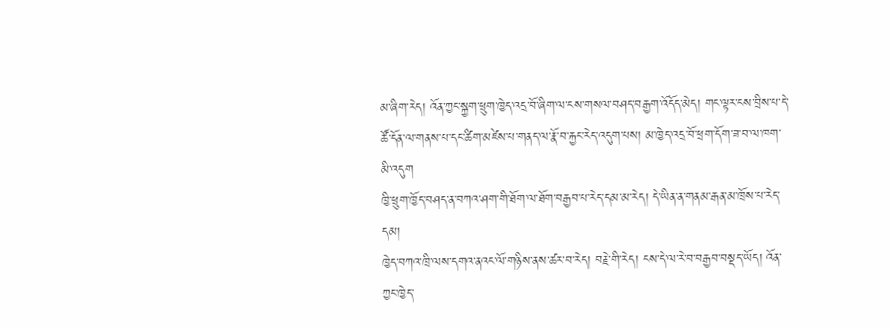མ་ཞིག་རེད། འོན་ཀྱང་སྐྱག་ཕྲུག་ཁྱེད་འདྲ་བོ་ཞིག་ལ་ངས་གསལ་བཤད་བརྒྱག་འོདོད་མེད། གང་ལྟར་ངས་བྲིས་པ་དེ་ཚོ་དོན་ལ་གནས་པ་དང་ཚིག་མཛེས་པ་གནད་ལ་རྣོ་བ་རྐྱང་རེད་འདུག་པས། མ་ཁྱེད་འདྲ་བོ་ཕྲག་དོག་ཟ་བ་ལ་ཁག་མི་འདུག
ཁྱི་ཕྲུག་ཁྱོད་བཤད་ན་བཀའ་ཤག་གི་ཐོག་ལ་ཐོག་བརྒྱབ་པ་རེད་དམ་མ་རེད། དེ་ཡིན་ན་གནམ་རྒན་མ་ཁྲོས་པ་རེད་དམ།
ཁྱེད་བཀའ་ཁྲི་ལས་དགའ་ནའང་ལོ་གཉིས་ནས་ཚར་བ་རེད། བརྗེ་གི་རེད། ངས་དེ་ལ་རེ་བ་བརྒྱབ་བསྡད་ཡོད། འོན་ཀྱང་ཁྱེད་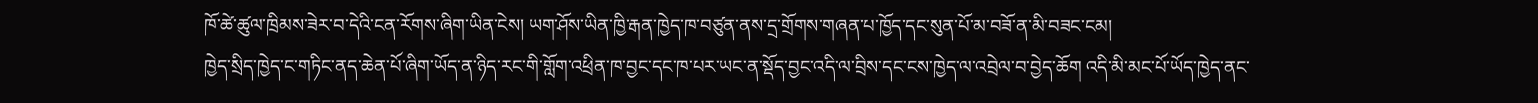ཁོ་ཚེ་ཚུལ་ཁྲིམས་ཟེར་བ་དེའི་ངན་རོགས་ཞིག་ཡིན་ངེས། ཡག་ཤོས་ཡིན་ཁྱི་རྒན་ཁྱེད་ཁ་བཙུན་ནས་དྲ་གྲོགས་གཞན་པ་ཁྱོད་དང་སུན་པོ་མ་བཟོ་ན་མི་བཟང་ངམ།
ཁྱེད་སྲིད་ཁྱེད་ང་གཏིང་ནད་ཆེན་པོ་ཞིག་ཡོད་ན་ཉིད་རང་གི་གློག་འཕྲིན་ཁ་བྱང་དང་ཁ་པར་ཡང་ན་སྡོད་བྱང་འདི་ལ་བྲིས་དང་ངས་ཁྱེད་ལ་འབྲེལ་བ་བྱེད་ཆོག འདི་མི་མང་པོ་ཡོད་ཁྱེད་ནང་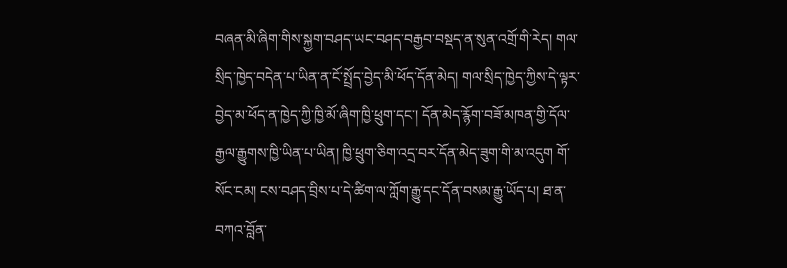བཞན་མི་ཞིག་གིས་སྐྱག་བཤད་ཡང་བཤད་བརྒྱབ་བསྡད་ན་སུན་འགྲོ་གི་རེད། གལ་སྲིད་ཁྱེད་བདེན་པ་ཡིན་ན་ངོ་སྤྲོད་བྱེད་མི་ཕོད་དོན་མེད། གལ་སྲིད་ཁྱེད་ཀྱིས་དེ་ལྟར་བྱེད་མ་ཕོད་ན་ཁྱེད་ཀྱི་ཁྱི་མོ་ཞིག་ཁྱི་ཕྲུག་དང་། དོན་མེད་རྙོག་བཟོ་མཁན་གྱི་དོལ་རྒྱལ་རྒྱུགས་ཁྱི་ཡིན་པ་ཡིན། ཁྱི་ཕྲུག་ཅིག་འདྲ་བར་དོན་མེད་ཟུག་གི་མ་འདུག གོ་སོང་ངམ། ངས་བཤད་བྲིས་པ་དེ་ཚིག་ལ་ཀློག་རྒྱུ་དང་དོན་བསམ་རྒྱུ་ཡོད་པ། ཐ་ན་བཀའ་བློན་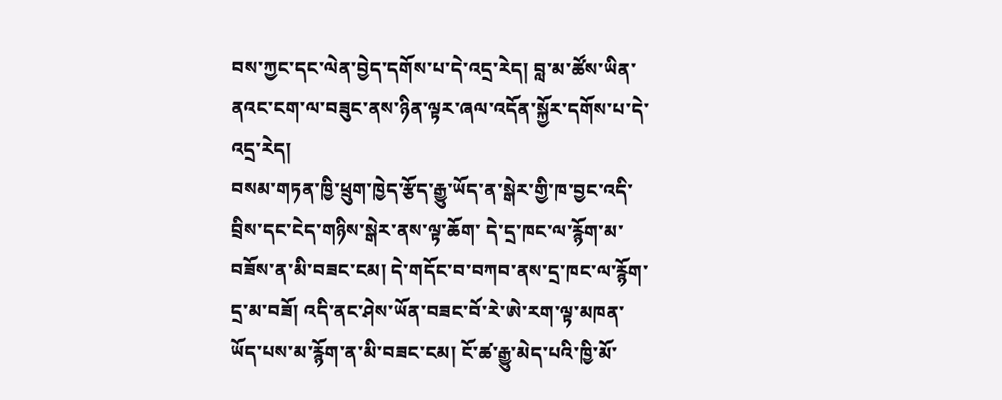བས་ཀྱང་དང་ལེན་བྱེད་དགོས་པ་དེ་འདྲ་རེད། བླ་མ་ཚོས་ཡིན་ནའང་ངག་ལ་བཟུང་ནས་ཉིན་ལྟར་ཞལ་འདོན་སྐྱོར་དགོས་པ་དེ་འདྲ་རེད།
བསམ་གཏན་ཁྱི་ཕྲུག་ཁྱེད་རྩོད་རྒྱུ་ཡོད་ན་སྒེར་གྱི་ཁ་བྱང་འདི་བྲིས་དང་ངེད་གཉིས་སྒེར་ནས་ལྟ་ཆོག་ དེ་དྲ་ཁང་ལ་རྙོག་མ་བཟོས་ན་མི་བཟང་ངམ། དེ་གདོང་བ་བཀབ་ནས་དྲ་ཁང་ལ་རྙོག་དྲ་མ་བཟོ། འདི་ནང་ཤེས་ཡོན་བཟང་བོ་རེ་ཨེ་རག་ལྟ་མཁན་ཡོད་པས་མ་རྙོག་ན་མི་བཟང་ངམ། ངོ་ཚ་རྒྱུ་མེད་པའི་ཁྱི་མོ་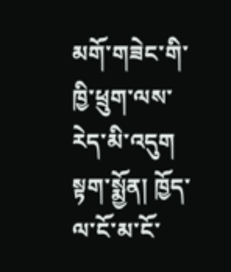མགོ་གཟེང་གི་ཁྱི་ཕྲུག་ལས་རེད་མི་འདུག
སྟག་སྨྱོན། ཁྱོད་ལ་ངོ་མ་ངོ་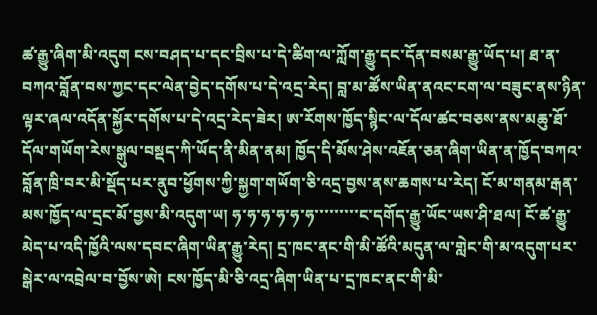ཚ་རྒྱུ་ཞིག་མི་འདུག ངས་བཤད་པ་དང་བྲིས་པ་དེ་ཚིག་ལ་ཀློག་རྒྱུ་དང་དོན་བསམ་རྒྱུ་ཡོད་པ། ཐ་ན་བཀའ་བློན་བས་ཀྱང་དང་ལེན་བྱེད་དགོས་པ་དེ་འདྲ་རེད། བླ་མ་ཚོས་ཡིན་ནའང་ངག་ལ་བཟུང་ནས་ཉིན་ལྟར་ཞལ་འདོན་སྐྱོར་དགོས་པ་དེ་འདྲ་རེད་ཟེར། ཨ་རོགས་ཁྱོད་སྙིང་ལ་དོལ་ཚང་བཅས་ནས་མཆུ་ཐོ་དོལ་གཡོག་རེས་སྒུལ་བསྡད་ཀི་ཡོད་ནི་མིན་ནམ། ཁྱོད་དི་མོས་ཤེས་འཇོན་ཅན་ཞིག་ཡིན་ན་ཁྱོད་བཀའ་བློན་ཁྲི་བར་མི་སྡོད་པར་ནུབ་ཕྱོགས་ཀྱི་སྐྱག་གཡོག་ཅི་འདྲ་བྱས་ནས་ཆགས་པ་རེད། ངོ་མ་གནམ་རྒན་མས་ཁྱོད་ལ་དྲང་མོ་བྱས་མི་འདུག་ཡ། ཧ་ཧ་ཧ་ཧ་ཧ་ཧ་་་་་་་་་ང་དགོད་རྒྱུ་ཡོང་ཡས་ཤི་ཐལ། ངོ་ཚ་རྒྱུ་མེད་པ་འདི་ཁྱོའི་ལས་དབང་ཞིག་ཡིན་རྒྱུ་རེད། དྲ་ཁང་ནང་གི་མི་ཚོའི་མདུན་ལ་གླེང་གི་མ་འདུག་པར་སྒེར་ལ་འབྲེལ་བ་བྱོས་ཨེ། ངས་ཁྱོད་མི་ཅི་འདྲ་ཞིག་ཡིན་པ་དྲ་ཁང་ནང་གི་མི་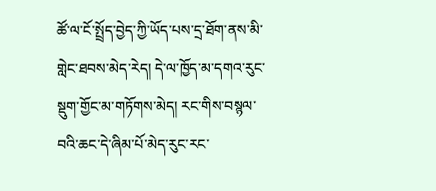ཚོ་ལ་ངོ་སྤྲོད་བྱེད་ཀྱི་ཡོད་པས་དྲ་ཐོག་ནས་མི་གླེང་ཐབས་མེད་རེད། དེ་ལ་ཁྱོད་མ་དགའ་རུང་སྡུག་གྱོང་མ་གཏོགས་མེད། རང་གིས་བསྙལ་བའི་ཆང་དེ་ཞིམ་པོ་མེད་རུང་རང་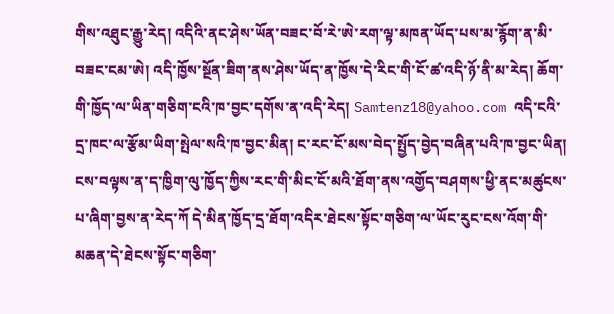གིས་འཐུང་རྒྱུ་རེད། འདིའི་ནང་ཤེས་ཡོན་བཟང་བོ་རེ་ཨེ་རག་ལྟ་མཁན་ཡོད་པས་མ་རྙོག་ན་མི་བཟང་ངམ་ཨེ། འདི་ཁྱོས་སྔོན་ཟིག་ནས་ཤེས་ཡོད་ན་ཁྱོས་དེ་རིང་གི་ངོ་ཚ་འདི་ཉོ་ནི་མ་རེད། ཆོག་གི་ཁྱོད་ལ་ཡིན་གཅིག་ངའི་ཁ་བྱང་དགོས་ན་འདི་རེད། Samtenz18@yahoo.com འདི་ངའི་དྲ་ཁང་ལ་རྩོམ་ཡིག་སྤེལ་སའི་ཁ་བྱང་མིན། ང་རང་ངོ་མས་བེད་སྤྱོད་བྱེད་བཞིན་པའི་ཁ་བྱང་ཡིན། ངས་བལྟས་ན་ད་ཁྱིག་ལུ་ཁྱོད་ཀྱིས་རང་གི་མིང་ངོ་མའི་ཐོག་ནས་འགྱོད་བཤགས་ཕྱི་ནང་མཚུངས་པ་ཞིག་བྱས་ན་རེད་ཀོ དེ་མིན་ཁྱོད་དྲ་ཐོག་འདིར་ཐེངས་སྟོང་གཅིག་ལ་ཡོང་རུང་ངས་འོག་གི་མཆན་དེ་ཐེངས་སྟོང་གཅིག་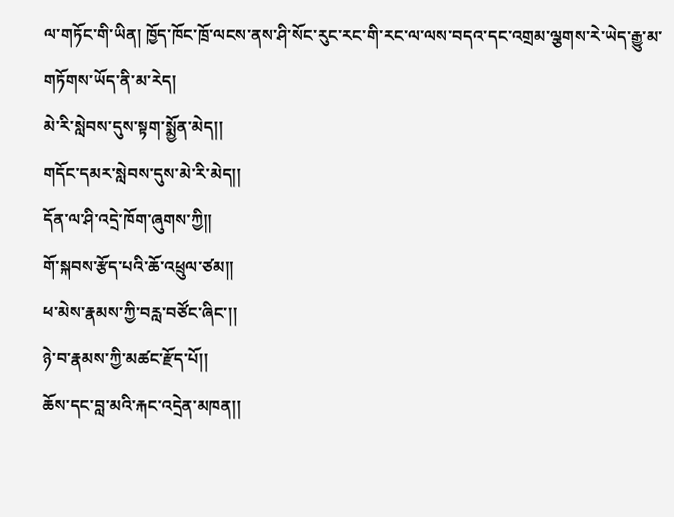ལ་གཏོང་གི་ཡིན། ཁྱོད་ཁོང་ཁྲོ་ལངས་ནས་ཤི་སོང་རུང་རང་གི་རང་ལ་ལས་བདའ་དང་འགྲམ་ལྕགས་རེ་ཡེད་རྒྱུ་མ་གཏོགས་ཡོད་ནི་མ་རེད།
མེ་རི་སླེབས་དུས་སྟག་སྨྱོན་མེད།།
གདོང་དམར་སླེབས་དུས་མེ་རི་མེད།།
དོན་ལ་ཤི་འདྲེ་ཁོག་ཞུགས་ཀྱི།།
གོ་སྐབས་རྩོད་པའི་ཆོ་འཕྲུལ་ཙམ།།
ཕ་མེས་རྣམས་ཀྱི་བརླ་བཙོང་ཞིང་།།
ཉེ་བ་རྣམས་ཀྱི་མཚང་རྫོད་པོ།།
ཆོས་དང་བླ་མའི་རྐང་འདྲེན་མཁན།།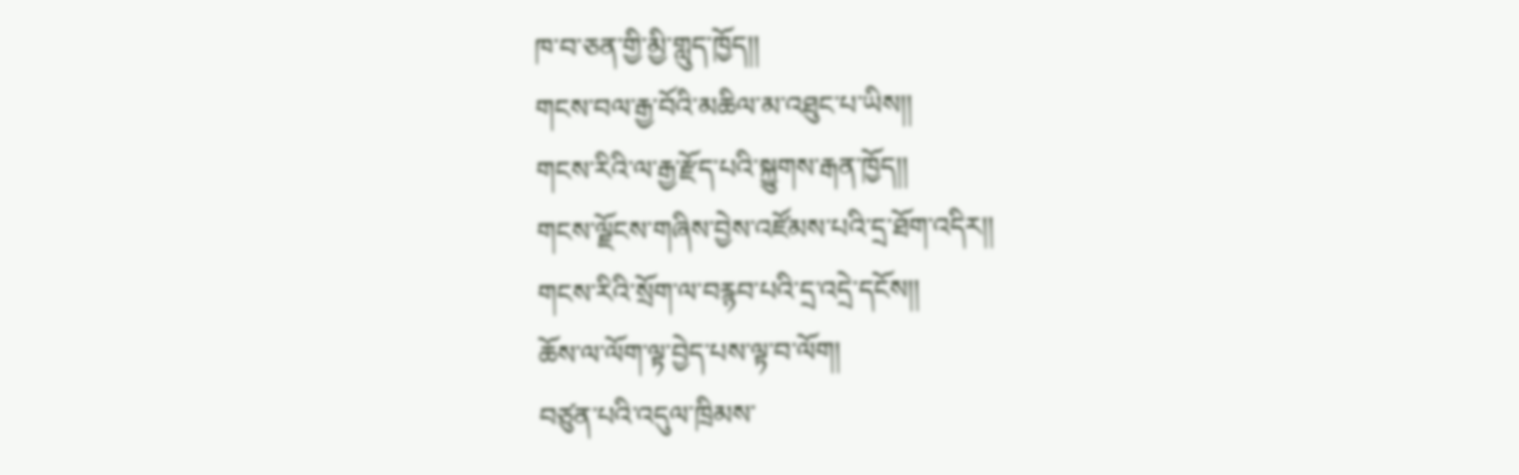ཁ་བ་ཅན་གྱི་མྱི་གླུད་ཁྱོད།།
གངས་བལ་རྒྱ་བོའི་མཆིལ་མ་འཐུང་པ་ཡིས།།
གངས་རིའི་ལ་རྒྱ་རྫོད་པའི་སྐྱུགས་རྒན་ཁྱོད།།
གངས་ལྗོངས་གཞིས་བྱེས་འཛོམས་པའི་དྲ་ཐོག་འདིར།།
གངས་རིའི་སྲོག་ལ་བརྙབ་པའི་དྲ་འདྲེ་དངོས།།
ཆོས་ལ་ལོག་ལྟ་བྱེད་པས་ལྟ་བ་ལོག།
བཙུན་པའི་འདུལ་ཁྲིམས་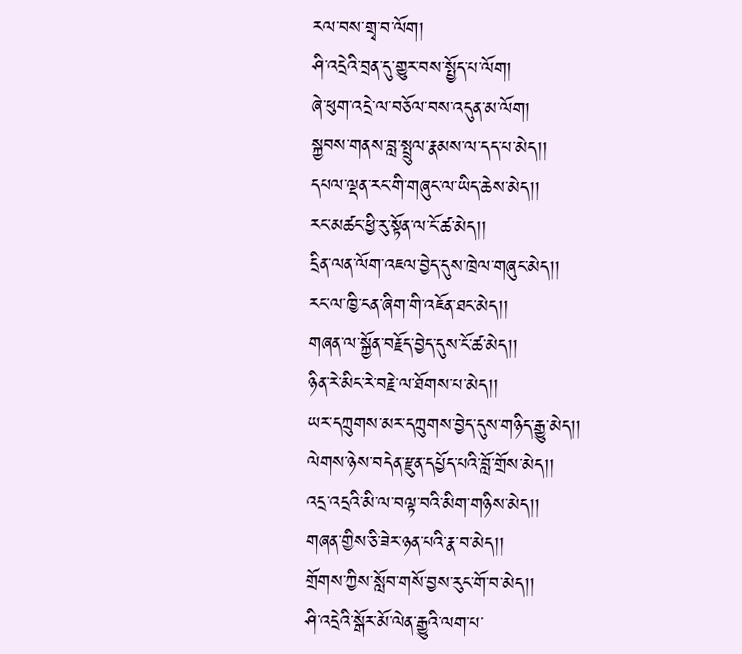རལ་བས་གྲྭ་བ་ལོག།
ཤི་འདྲེའི་བྲན་དུ་གྱུར་བས་སྤྱོད་པ་ལོག།
ཞེ་ཕུག་འདྲེ་ལ་བཅོལ་བས་འདུན་མ་ལོག།
སྐྱབས་གནས་བླ་སྤྲུལ་རྣམས་ལ་དད་པ་མེད།།
དཔལ་ལྡན་རང་གི་གཞུང་ལ་ཡིད་ཆེས་མེད།།
རང་མཚང་ཕྱི་རུ་སྟོན་ལ་ངོ་ཚ་མེད།།
དྲིན་ལན་ལོག་འཇལ་བྱེད་དུས་ཁྲེལ་གཞུང་མེད།།
རང་ལ་ཁྱི་ངན་ཞིག་གི་འཇོན་ཐང་མེད།།
གཞན་ལ་སྐྱོན་བརྗོད་བྱེད་དུས་ངོ་ཚ་མེད།།
ཉིན་རེ་མིང་རེ་བརྗེ་ལ་ཐོགས་པ་མེད།།
ཡར་དཀྲུགས་མར་དཀྲུགས་བྱེད་དུས་གཉིད་རྒྱུ་མེད།།
ལེགས་ཉེས་བདེན་རྫུན་དཔྱོད་པའི་བློ་གྲོས་མེད།།
འདྲ་འདྲའི་མི་ལ་བལྟ་བའི་མིག་གཉིས་མེད།།
གཞན་གྱིས་ཅི་ཟེར་ཉན་པའི་རྣ་བ་མེད།།
གྲོགས་ཀྱིས་སློབ་གསོ་བྱས་རུང་གོ་བ་མེད།།
ཤི་འདྲེའི་སྒོར་མོ་ལེན་རྒྱུའི་ལག་པ་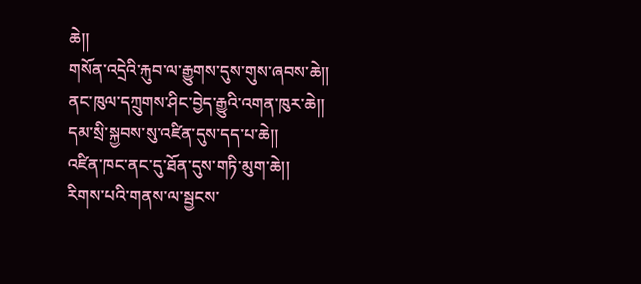ཆེ།།
གསོན་འདྲེའི་རྐུབ་ལ་རྒྱུགས་དུས་གུས་ཞབས་ཆེ།།
ནང་ཁུལ་དཀྲུགས་ཤིང་བྱེད་རྒྱུའི་འགན་ཁུར་ཆེ།།
དམ་སྲི་སྐྱབས་སུ་འཛིན་དུས་དད་པ་ཆེ།།
འཛིན་ཁང་ནང་དུ་ཐོན་དུས་གཏི་མུག་ཆེ།།
རིགས་པའི་གནས་ལ་སྦྱངས་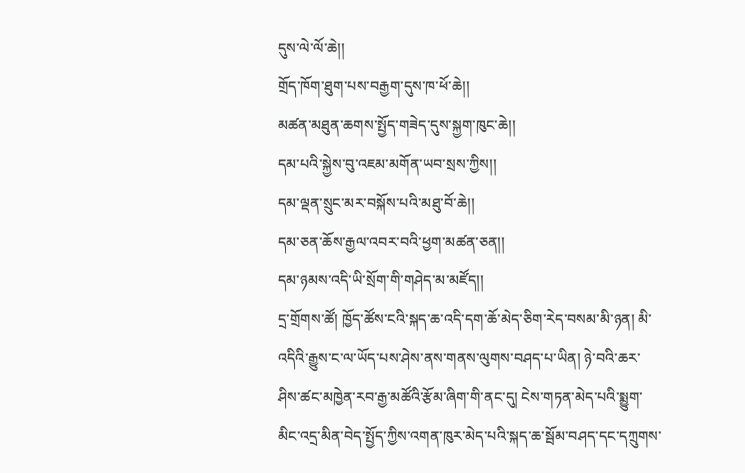དུས་ལེ་ལོ་ཆེ།།
གྲོད་ཁོག་ཐུག་པས་བརྒྱག་དུས་ཁ་ཕོ་ཆེ།།
མཚན་མཐུན་ཆགས་སྤྱོད་གཟེད་དུས་སྐྱག་ཁུང་ཆེ།།
དམ་པའི་སྐྱེས་བུ་འཇམ་མགོན་ཡབ་སྲས་ཀྱིས།།
དམ་ལྡན་སྲུང་མར་བསྐོས་པའི་མཐུ་བོ་ཆེ།།
དམ་ཅན་ཆོས་རྒྱལ་འབར་བའི་ཕྱག་མཚན་ཅན།།
དམ་ཉམས་འདི་ཡི་སྲོག་གི་གཤེད་མ་མཛོད།།
དྲ་གྲོགས་ཚོ། ཁྱོད་ཚོས་ངའི་སྐད་ཆ་འདི་དག་ཆོ་མེད་ཅིག་རེད་བསམ་མི་ཉན། མི་འདིའི་རྒྱུས་ང་ལ་ཡོད་པས་ཤེས་ནས་གནས་ལུགས་བཤད་པ་ཡིན། ཉེ་བའི་ཆར་ཤིས་ཚང་མཁྱེན་རབ་རྒྱ་མཚོའི་རྩོམ་ཞིག་གི་ནང་དུ། ངེས་གཏན་མེད་པའི་སྨྱུག་མིང་འདྲ་མིན་བེད་སྤྱོད་ཀྱིས་འགན་ཁུར་མེད་པའི་སྐད་ཆ་སྦོམ་བཤད་དང་དཀྲུགས་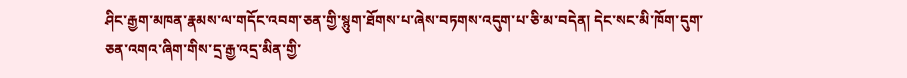ཤིང་རྒྱག་མཁན་རྣམས་ལ་གདོང་འབག་ཅན་གྱི་སྙུག་ཐོགས་པ་ཞེས་བཏགས་འདུག་པ་ཅི་མ་བདེན། དེང་སང་མི་ཁོག་དུག་ཅན་འགའ་ཞིག་གིས་དྲ་རྒྱ་འདྲ་མིན་གྱི་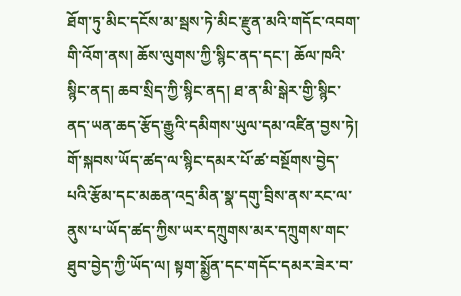ཐོག་ཏུ་མིང་དངོས་མ་སྦས་ཏེ་མིང་རྫུན་མའི་གདོང་འབག་གི་འོག་ནས། ཆོས་ལུགས་ཀྱི་སྙིང་ནད་དང་། ཆོལ་ཁའི་སྙིང་ནད། ཆབ་སྲིད་ཀྱི་སྙིང་ནད། ཐ་ན་མི་སྒེར་གྱི་སྙིང་ནད་ཡན་ཆད་རྩོད་རྒྱུའི་དམིགས་ཡུལ་དམ་འཛིན་བྱས་ཏེ། གོ་སྐབས་ཡོད་ཚད་ལ་སྙིང་དམར་པོ་ཚ་བསྔོགས་བྱེད་པའི་རྩོམ་དང་མཆན་འདྲ་མིན་སྣ་དགུ་བྲིས་ནས་རང་ལ་ནུས་པ་ཡོད་ཚད་ཀྱིས་ཡར་དཀྲུགས་མར་དཀྲུགས་གང་ཐུབ་བྱེད་ཀྱི་ཡོད་ལ། སྟག་སྨྱོན་དང་གདོང་དམར་ཟེར་བ་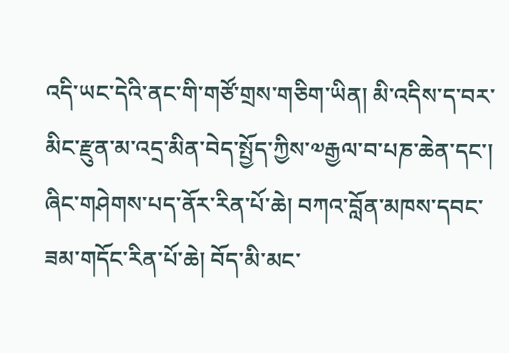འདི་ཡང་དེའི་ནང་གི་གཙོ་གྲས་གཅིག་ཡིན། མི་འདིས་ད་བར་མིང་རྫུན་མ་འདྲ་མིན་བེད་སྤྱོད་ཀྱིས་༧རྒྱལ་བ་པཎ་ཆེན་དང་། ཞིང་གཤེགས་པད་ནོར་རིན་པོ་ཆེ། བཀའ་བློན་མཁས་དབང་ཟམ་གདོང་རིན་པོ་ཆེ། བོད་མི་མང་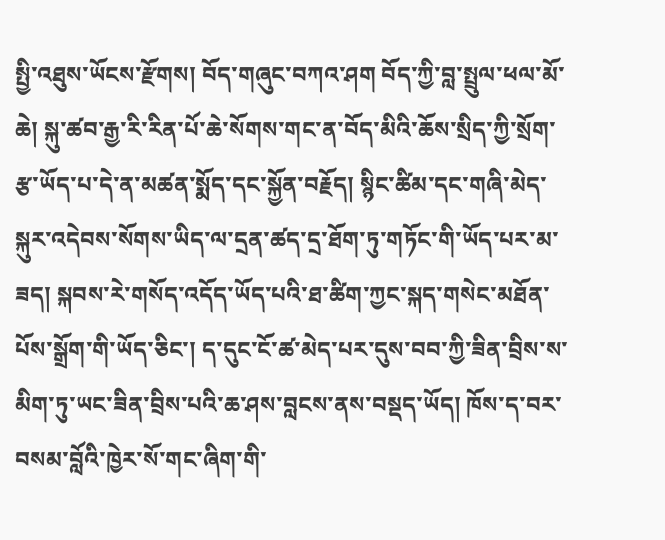སྤྱི་འཐུས་ཡོངས་རྫོགས། བོད་གཞུང་བཀའ་ཤག བོད་ཀྱི་བླ་སྤྲུལ་ཕལ་མོ་ཆེ། སྐུ་ཚབ་རྒྱ་རི་རིན་པོ་ཆེ་སོགས་གང་ན་བོད་མིའི་ཆོས་སྲིད་ཀྱི་སྲོག་རྩ་ཡོད་པ་དེ་ན་མཚན་སྨོད་དང་སྐྱོན་བརྗོད། སྙིང་ཚིམ་དང་གཞི་མེད་སྐུར་འདེབས་སོགས་ཡིད་ལ་དྲན་ཚད་དྲ་ཐོག་ཏུ་གཏོང་གི་ཡོད་པར་མ་ཟད། སྐབས་རེ་གསོད་འདོད་ཡོད་པའི་ཐ་ཚིག་ཀྱང་སྐད་གསེང་མཐོན་པོས་སྒྲོག་གི་ཡོད་ཅིང་། ད་དུང་ངོ་ཚ་མེད་པར་དུས་བབ་ཀྱི་ཟིན་བྲིས་ས་མིག་ཏུ་ཡང་ཟིན་བྲིས་པའི་ཆ་ཤས་བླངས་ནས་བསྡད་ཡོད། ཁོས་ད་བར་བསམ་བློའི་ཁྱེར་སོ་གང་ཞིག་གི་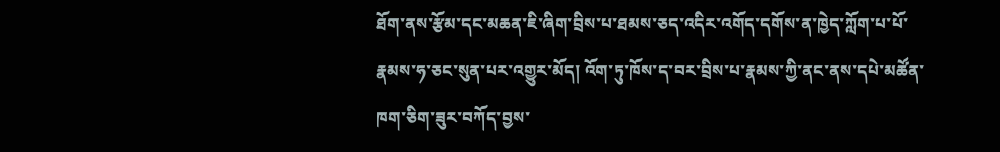ཐོག་ནས་རྩོམ་དང་མཆན་ཇི་ཞིག་བྲིས་པ་ཐམས་ཅད་འདིར་འགོད་དགོས་ན་ཁྱེད་ཀློག་པ་པོ་རྣམས་ཧ་ཅང་སུན་པར་འགྱུར་མོད། འོག་ཏུ་ཁོས་ད་བར་བྲིས་པ་རྣམས་ཀྱི་ནང་ནས་དཔེ་མཚོན་ཁག་ཅིག་ཟུར་བཀོད་བྱས་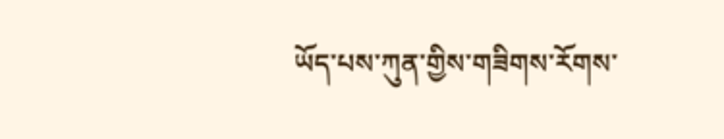ཡོད་པས་ཀུན་གྱིས་གཟིགས་རོགས་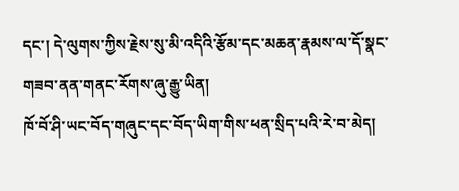དང་། དེ་ལུགས་ཀྱིས་རྗེས་སུ་མི་འདིའི་རྩོམ་དང་མཆན་རྣམས་ལ་དོ་སྣང་གཟབ་ནན་གནང་རོགས་ཞུ་རྒྱུ་ཡིན།
ཁོ་བོ་ཤི་ཡང་བོད་གཞུང་དང་བོད་ཡིག་གིས་ཕན་སྲིད་པའི་རེ་བ་མེད།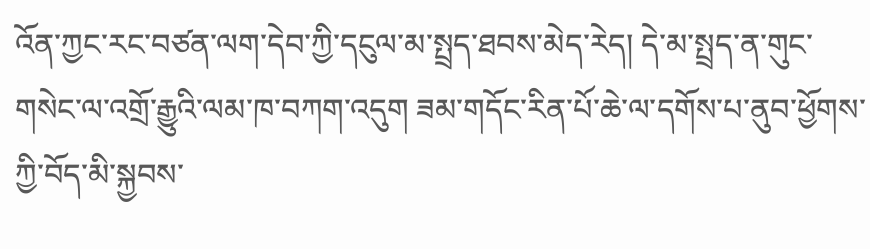འོན་ཀྱང་རང་བཙན་ལག་དེབ་ཀྱི་དངུལ་མ་སྤྲད་ཐབས་མེད་རེད། དེ་མ་སྤྲད་ན་གུང་གསེང་ལ་འགྲོ་རྒྱུའི་ལམ་ཁ་བཀག་འདུག ཟམ་གདོང་རིན་པོ་ཆེ་ལ་དགོས་པ་ནུབ་ཕྱོགས་ཀྱི་བོད་མི་སྐྱབས་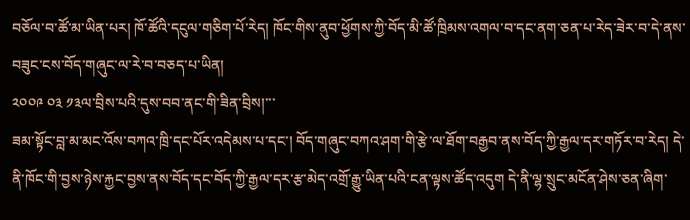བཅོལ་བ་ཚོ་མ་ཡིན་པར། ཁོ་ཚོའི་དངུལ་གཅིག་པོ་རེད། ཁོང་གིས་ནུབ་ཕྱོགས་ཀྱི་བོད་མི་ཚོ་ཁྲིམས་འགལ་བ་དང་ནག་ཅན་པ་རེད་ཟེར་བ་དེ་ནས་བཟུང་ངས་བོད་གཞུང་ལ་རེ་བ་བཅད་པ་ཡིན།
༢༠༠༩ ༠༣ ༡༣ལ་བྲིས་པའི་དུས་བབ་ནང་གི་ཟིན་བྲིས།་་་
ཟམ་སྟོང་བླ་མ་མང་འོས་བཀའ་ཁྲི་དང་པོར་འདེམས་པ་དང་། བོད་གཞུང་བཀའ་ཤག་གི་རྩེ་ལ་ཐོག་བརྒྱབ་ནས་བོད་ཀྱི་རྒྱལ་དར་གཏོར་བ་རེད། དེ་ནི་ཁོང་གི་བྱས་ཉེས་རྐྱང་བྱས་ནས་བོད་དང་བོད་ཀྱི་རྒྱལ་དར་རྩ་མེད་འགྲོ་རྒྱུ་ཡིན་པའི་ངན་ལྟས་ཚོད་འདུག དེ་ནི་ལྷ་སྲུང་མངོན་ཤེས་ཅན་ཞིག་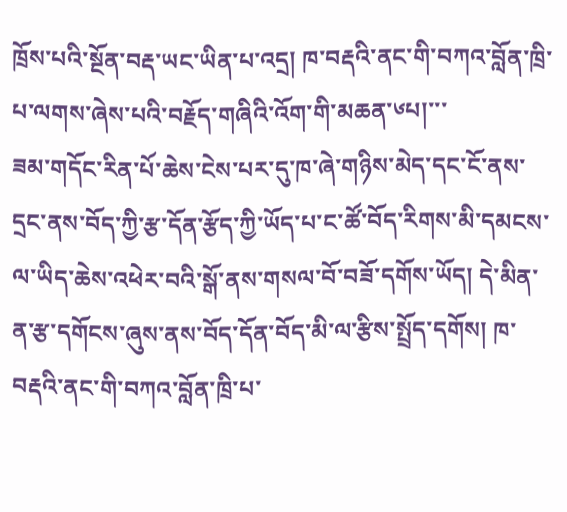ཁྲོས་པའི་སྔོན་བརྡ་ཡང་ཡིན་པ་འདྲ། ཁ་བརྡའི་ནང་གི་བཀའ་བློན་ཁྲི་པ་ལགས་ཞེས་པའི་བརྗོད་གཞིའི་འོག་གི་མཆན་༦པ།་་་
ཟམ་གདོང་རིན་པོ་ཆེས་ངེས་པར་དུ་ཁ་ཞེ་གཉིས་མེད་དང་ངོ་ནས་དྲང་ནས་བོད་ཀྱི་རྩ་དོན་རྩོད་ཀྱི་ཡོད་པ་ང་ཚོ་བོད་རིགས་མི་དམངས་ལ་ཡིད་ཆེས་འཕེར་བའི་སྒོ་ནས་གསལ་བོ་བཟོ་དགོས་ཡོད། དེ་མིན་ན་རྩ་དགོངས་ཞུས་ནས་བོད་དོན་བོད་མི་ལ་རྩིས་སྤྲོད་དགོས། ཁ་བརྡའི་ནང་གི་བཀའ་བློན་ཁྲི་པ་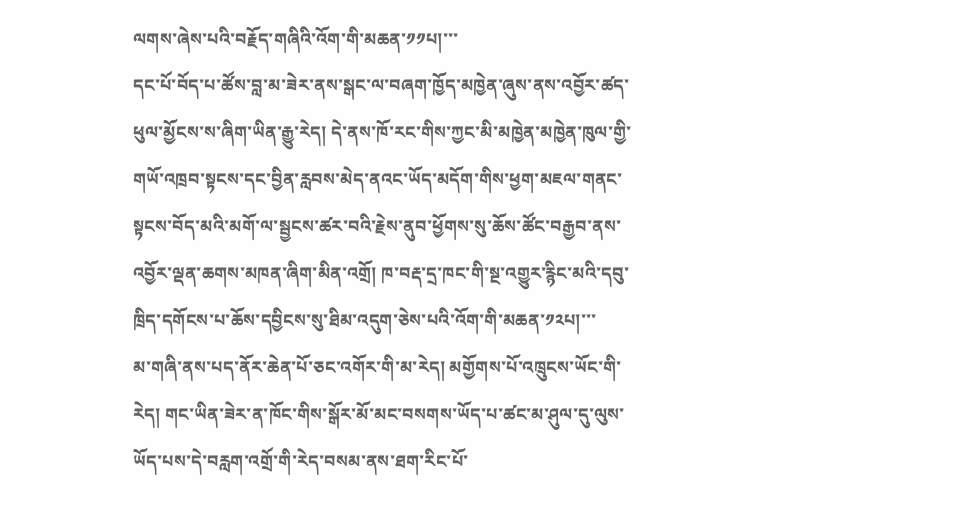ལགས་ཞེས་པའི་བརྗོད་གཞིའི་འོག་གི་མཆན་༡༡པ།་་་
དང་པོ་བོད་པ་ཚོས་བླ་མ་ཟེར་ནས་སྒང་ལ་བཞག་ཁྱོད་མཁྱེན་ཞུས་ནས་འབྱོར་ཚད་ཕུལ་མྱོངས་ས་ཞིག་ཡིན་རྒྱུ་རེད། དེ་ནས་ཁོ་རང་གིས་ཀྱང་མི་མཁྱེན་མཁྱེན་ཁུལ་གྱི་གཡོ་འཁྲབ་སྟངས་དང་བྱིན་རླབས་མེད་ནའང་ཡོད་མདོག་གིས་ཕྱག་མཇལ་གནང་སྟངས་བོད་མའི་མགོ་ལ་སྦྱངས་ཚར་བའི་རྗེས་ནུབ་ཕྱོགས་སུ་ཆོས་ཚོང་བརྒྱབ་ནས་འབྱོར་ལྡན་ཆགས་མཁན་ཞིག་མིན་འགྲོ། ཁ་བརྡ་དྲ་ཁང་གི་སྔ་འགྱུར་རྙིང་མའི་དབུ་ཁྲིད་དགོངས་པ་ཆོས་དབྱིངས་སུ་ཐིམ་འདུག་ཅེས་པའི་འོག་གི་མཆན་༡༢པ།་་་
མ་གཞི་ནས་པད་ནོར་ཆེན་པོ་ཅང་འགོར་གི་མ་རེད། མགྱོགས་པོ་འཁྲུངས་ཡོང་གི་རེད། གང་ཡིན་ཟེར་ན་ཁོང་གིས་སྒོར་མོ་མང་བསགས་ཡོད་པ་ཚང་མ་ཤུལ་དུ་ལུས་ཡོད་པས་དེ་བརླག་འགྲོ་གི་རེད་བསམ་ནས་ཐག་རིང་པོ་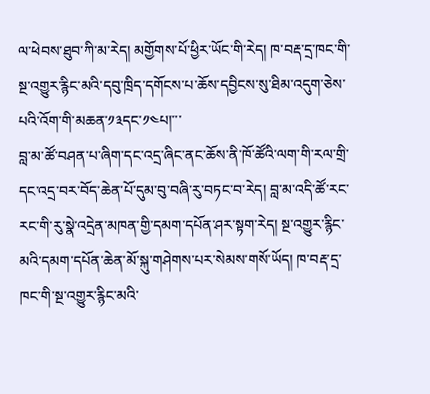ལ་ཕེབས་ཐུབ་ཀི་མ་རེད། མགྱོགས་པོ་ཕྱིར་ཡོང་གི་རེད། ཁ་བརྡ་དྲ་ཁང་གི་སྔ་འགྱུར་རྙིང་མའི་དབུ་ཁྲིད་དགོངས་པ་ཆོས་དབྱིངས་སུ་ཐིམ་འདུག་ཅེས་པའི་འོག་གི་མཆན་༡༣དང་༡༤པ།་་་
བླ་མ་ཚོ་བཤན་པ་ཞིག་དང་འདྲ་ཞིང་ནང་ཆོས་ནི་ཁོ་ཚོའི་ལག་གི་རལ་གྲི་དང་འདྲ་བར་བོད་ཆེན་པོ་དུམ་བུ་བཞི་རུ་བཏང་བ་རེད། བླ་མ་འདི་ཚོ་རང་རང་གི་རུ་སྣེ་འདྲེན་མཁན་གྱི་དམག་དཔོན་ཤར་སྟག་རེད། སྔ་འགྱུར་རྙིང་མའི་དམག་དཔོན་ཆེན་མོ་སྐུ་གཤེགས་པར་སེམས་གསོ་ཡོད། ཁ་བརྡ་དྲ་ཁང་གི་སྔ་འགྱུར་རྙིང་མའི་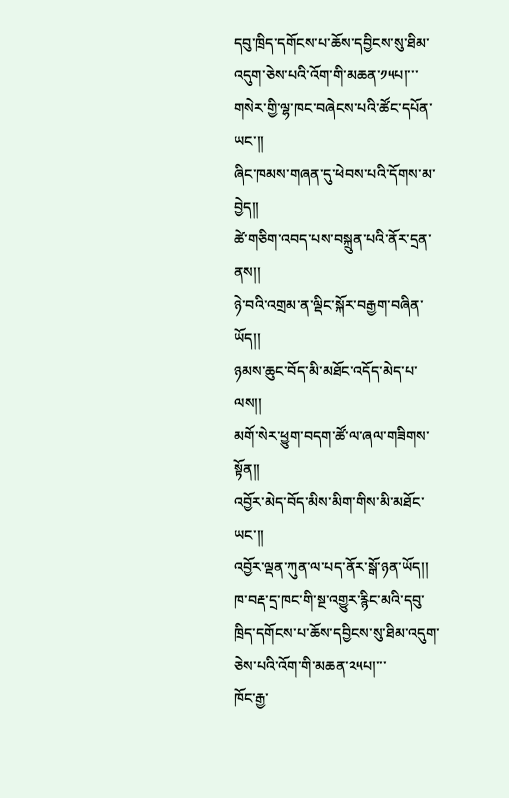དབུ་ཁྲིད་དགོངས་པ་ཆོས་དབྱིངས་སུ་ཐིམ་འདུག་ཅེས་པའི་འོག་གི་མཆན་༡༥པ།་་་
གསེར་གྱི་ལྷ་ཁང་བཞེངས་པའི་ཚོང་དཔོན་ཡང་།།
ཞིང་ཁམས་གཞན་དུ་ཕེབས་པའི་དོགས་མ་བྱེད།།
ཚེ་གཅིག་འབད་པས་བསྐྲུན་པའི་ནོར་དྲན་ནས།།
ཉེ་བའི་འགྲམ་ན་ལྡིང་སྐོར་བརྒྱག་བཞིན་ཡོད།།
ཉམས་ཆུང་བོད་མི་མཐོང་འདོད་མེད་པ་ལས།།
མགོ་སེར་ཕྱུག་བདག་ཚོ་ལ་ཞལ་གཟིགས་སྟོན།།
འབྱོར་མེད་བོད་མིས་མིག་གིས་མི་མཐོང་ཡང་།།
འབྱོར་ལྡན་ཀུན་ལ་པད་ནོར་སྒོ་ཉན་ཡོད།། ཁ་བརྡ་དྲ་ཁང་གི་སྔ་འགྱུར་རྙིང་མའི་དབུ་ཁྲིད་དགོངས་པ་ཆོས་དབྱིངས་སུ་ཐིམ་འདུག་ཅེས་པའི་འོག་གི་མཆན་༢༥པ།་་་
ཁོང་རྒྱ་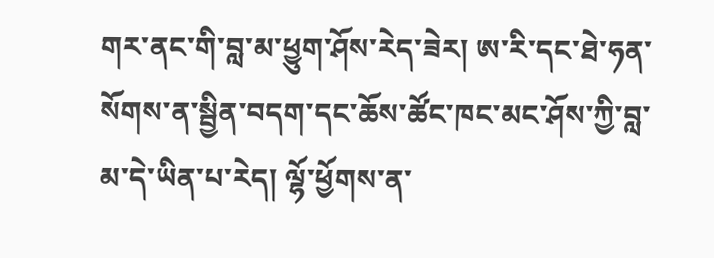གར་ནང་གི་བླ་མ་ཕྱུག་ཤོས་རེད་ཟེར། ཨ་རི་དང་ཐེ་ཧན་སོགས་ན་སྦྱིན་བདག་དང་ཆོས་ཚོང་ཁང་མང་ཤོས་ཀྱི་བླ་མ་དེ་ཡིན་པ་རེད། ལྷོ་ཕྱོགས་ན་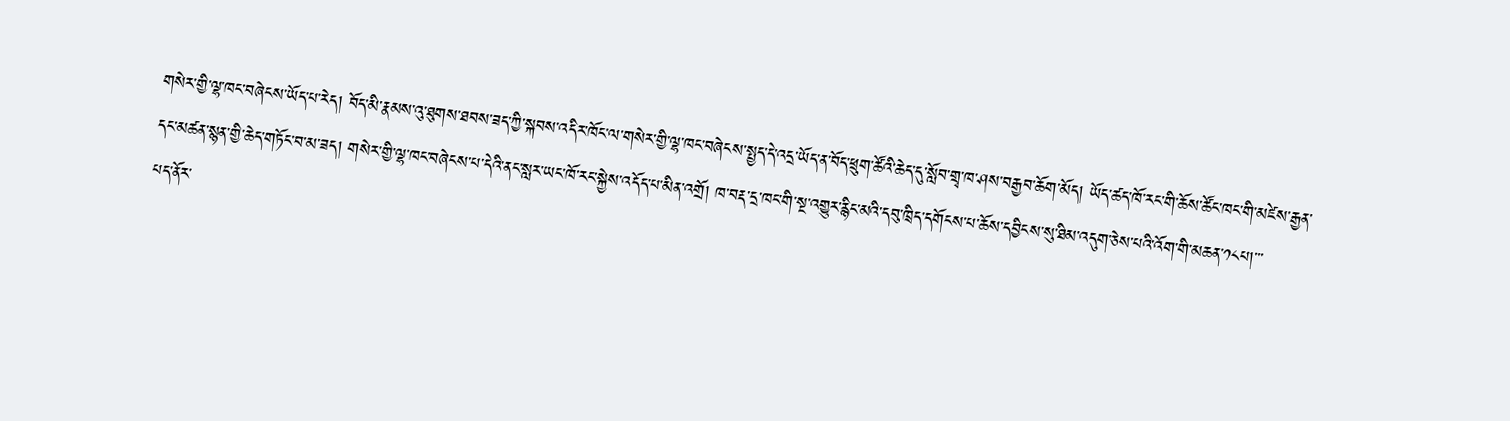གསེར་གྱི་ལྷ་ཁང་བཞེངས་ཡོད་པ་རེད། བོད་མི་རྣམས་འུ་ཐུགས་ཐབས་ཟད་ཀྱི་སྐབས་འདིར་ཁོང་ལ་གསེར་གྱི་ལྷ་ཁང་བཞེངས་སྤྱད་དེ་འདྲ་ཡོད་ན་བོད་ཕྲུག་ཚོའི་ཆེད་དུ་སློབ་གྲྭ་ཁ་ཤས་བརྒྱབ་ཆོག་མོད། ཡོད་ཚད་ཁོ་རང་གི་ཆོས་ཚོང་ཁང་གི་མཛེས་རྒྱན་དང་མཚན་སྙན་གྱི་ཆེད་གཏོང་བ་མ་ཟད། གསེར་གྱི་ལྷ་ཁང་བཞེངས་པ་དེའི་ནང་སླར་ཡང་ཁོ་རང་སྐྱེས་འདོད་པ་མིན་འགྲོ། ཁ་བརྡ་དྲ་ཁང་གི་སྔ་འགྱུར་རྙིང་མའི་དབུ་ཁྲིད་དགོངས་པ་ཆོས་དབྱིངས་སུ་ཐིམ་འདུག་ཅེས་པའི་འོག་གི་མཆན་༡༨པ།་་་
པད་ནོར་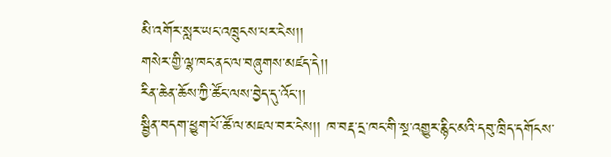མི་འགོར་སླར་ཡང་འཁྲུངས་པར་ངེས།།
གསེར་གྱི་ལྷ་ཁང་ནང་ལ་བཞུགས་མཛད་དེ།།
རིན་ཆེན་ཆོས་ཀྱི་ཚོང་ལས་བྱེད་དུ་འོང་།།
སྦྱིན་བདག་ཕྱུག་པོ་ཚོ་ལ་མཇལ་བར་ངེས།། ཁ་བརྡ་དྲ་ཁང་གི་སྔ་འགྱུར་རྙིང་མའི་དབུ་ཁྲིད་དགོངས་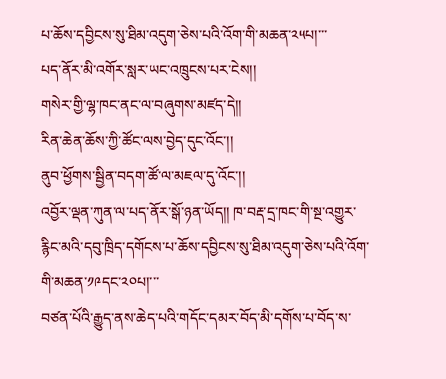པ་ཆོས་དབྱིངས་སུ་ཐིམ་འདུག་ཅེས་པའི་འོག་གི་མཆན་༢༥པ།་་་
པད་ནོར་མི་འགོར་སླར་ཡང་འཁྲུངས་པར་ངེས།།
གསེར་གྱི་ལྷ་ཁང་ནང་ལ་བཞུགས་མཛད་དེ།།
རིན་ཆེན་ཆོས་ཀྱི་ཚོང་ལས་བྱེད་དུང་འོང་།།
ནུབ་ཕྱོགས་སྦྱིན་བདག་ཚོ་ལ་མཇལ་དུ་འོང་།།
འབྱོར་ལྡན་ཀུན་ལ་པད་ནོར་སྒོ་ཉན་ཡོད།། ཁ་བརྡ་དྲ་ཁང་གི་སྔ་འགྱུར་རྙིང་མའི་དབུ་ཁྲིད་དགོངས་པ་ཆོས་དབྱིངས་སུ་ཐིམ་འདུག་ཅེས་པའི་འོག་གི་མཆན་༡༩དང་༢༠པ།་་་
བཙན་པོའི་རྒྱུད་ནས་ཆེད་པའི་གདོང་དམར་བོད་མི་དགོས་པ་བོད་ས་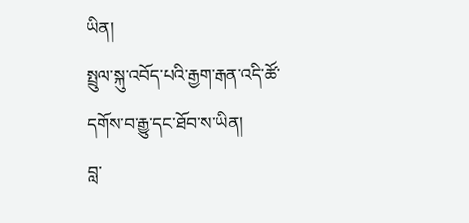ཡིན།
སྤྲུལ་སྐུ་འབོད་པའི་རྒྱག་རྒན་འདི་ཚོ་དགོས་བ་རྒྱུ་དང་ཐོབ་ས་ཡིན།
བླ་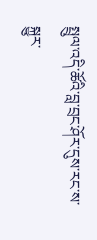སྤྲུལ་འདི་ཚོའི་བླ་བྲང་ཤོར་དུས་རང་ས་སྐྱུར་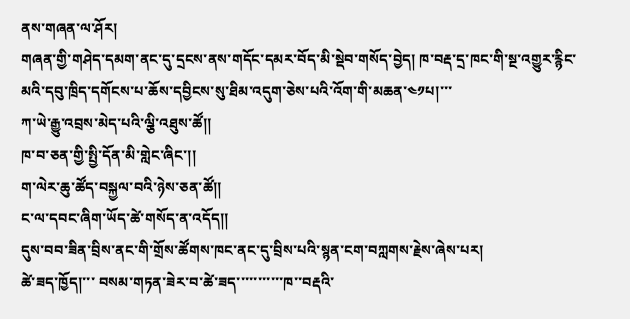ནས་གཞན་ལ་ཤོར།
གཞན་གྱི་གཤེད་དམག་ནང་དུ་དྲངས་ནས་གདོང་དམར་བོད་མི་སྡེབ་གསོད་བྱེད། ཁ་བརྡ་དྲ་ཁང་གི་སྔ་འགྱུར་རྙིང་མའི་དབུ་ཁྲིད་དགོངས་པ་ཆོས་དབྱིངས་སུ་ཐིམ་འདུག་ཅེས་པའི་འོག་གི་མཆན་༤༡པ།་་་
ཀ་ཡེ་རྒྱུ་འབྲས་མེད་པའི་ལྕི་འཐུས་ཚོ།།
ཁ་བ་ཅན་གྱི་སྤྱི་དོན་མི་གླེང་ཞིང་།།
ག་ལེར་ཆུ་ཚོད་བསྐྱལ་བའི་ཉེས་ཅན་ཚོ།།
ང་ལ་དབང་ཞིག་ཡོད་ཚེ་གསོད་ན་འདོད།།
དུས་བབ་ཟིན་བྲིས་ནང་གི་གྲོས་ཚོགས་ཁང་ནང་དུ་བྲིས་པའི་སྙན་ངག་བཀླགས་རྗེས་ཞེས་པར།
ཚེ་ཟད་ཁྱོད།་་་ བསམ་གཏན་ཟེར་བ་ཚེ་ཟད་་་་་་་་་་་ཁ་་བརྡའི་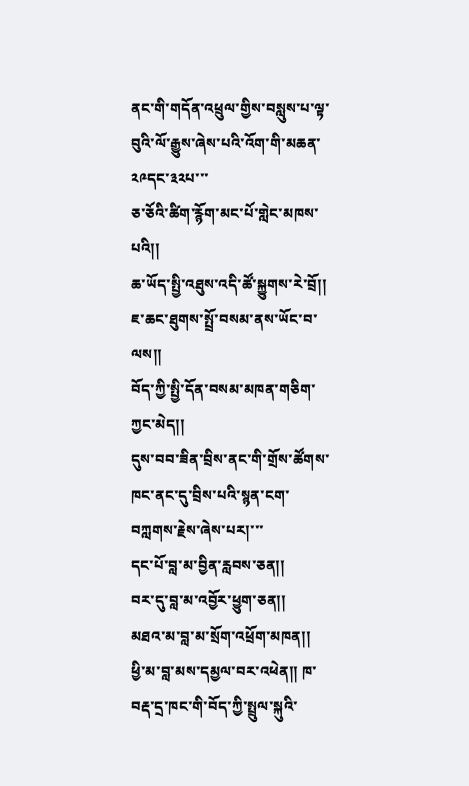ནང་གི་གདོན་འཕྲུལ་གྱིས་བསླུས་པ་ལྟ་བུའི་ལོ་རྒྱུས་ཞེས་པའི་འོག་གི་མཆན་༢༩དང་༣༢པ་་་
ཅ་ཅོའི་ཚིག་རྙོག་མང་པོ་གླེང་མཁས་པའི།།
ཆ་ཡོད་སྤྱི་འཐུས་འདི་ཚོ་སྐྱུགས་རེ་བྲོ།།
ཇ་ཆང་ཐུགས་སྤྲོ་བསམ་ནས་ཡོང་བ་ལས།།
བོད་ཀྱི་སྤྱི་དོན་བསམ་མཁན་གཅིག་ཀྱང་མེད།།
དུས་བབ་ཟིན་བྲིས་ནང་གི་གྲོས་ཚོགས་ཁང་ནང་དུ་བྲིས་པའི་སྙན་ངག་བཀླགས་རྗེས་ཞེས་པར།་་་
དང་པོ་བླ་མ་བྱིན་རླབས་ཅན།།
བར་དུ་བླ་མ་འབྱོར་ཕྱུག་ཅན།།
མཐའ་མ་བླ་མ་སྲོག་འཕྲོག་མཁན།།
ཕྱི་མ་བླ་མས་དམྱལ་བར་འཕེན།། ཁ་བརྡ་དྲ་ཁང་གི་བོད་ཀྱི་སྤྲུལ་སྐུའི་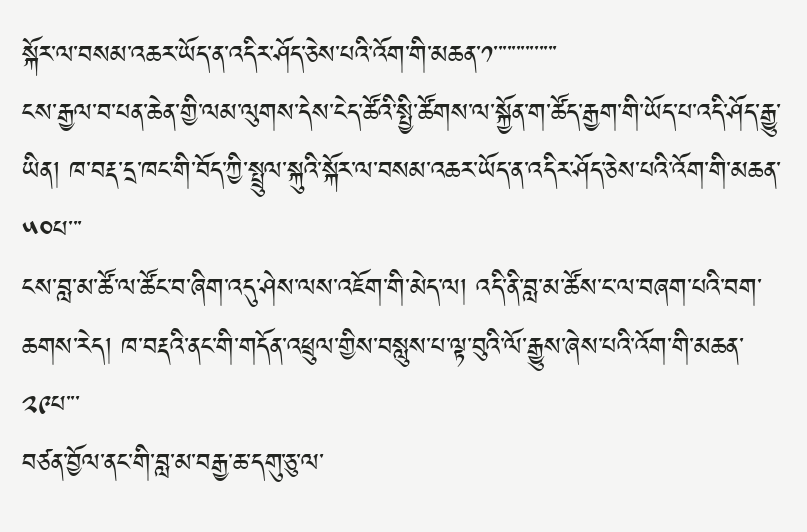སྐོར་ལ་བསམ་འཆར་ཡོད་ན་འདིར་ཤོད་ཅེས་པའི་འོག་གི་མཆན་༡་་་་་་་་་་་་་་
ངས་རྒྱལ་བ་པན་ཆེན་གྱི་ལམ་ལུགས་དེས་ངེད་ཚོའི་སྤྱི་ཚོགས་ལ་སྐྱོན་ག་ཚོད་རྒྱག་གི་ཡོད་པ་འདི་ཤོད་རྒྱུ་ཡིན། ཁ་བརྡ་དྲ་ཁང་གི་བོད་ཀྱི་སྤྲུལ་སྐུའི་སྐོར་ལ་བསམ་འཆར་ཡོད་ན་འདིར་ཤོད་ཅེས་པའི་འོག་གི་མཆན་༥༠པ་་་
ངས་བླ་མ་ཚོ་ལ་ཚོང་བ་ཞིག་འདུ་ཤེས་ལས་འཇོག་གི་མེད་ལ། འདི་ནི་བླ་མ་ཚོས་ང་ལ་བཞག་པའི་བག་ཆགས་རེད། ཁ་བརྡའི་ནང་གི་གདོན་འཕྲུལ་གྱིས་བསླུས་པ་ལྟ་བུའི་ལོ་རྒྱུས་ཞེས་པའི་འོག་གི་མཆན་༢༩པ་་་
བཙན་བྱོལ་ནང་གི་བླ་མ་བརྒྱ་ཆ་དགུ་ཅུ་ལ་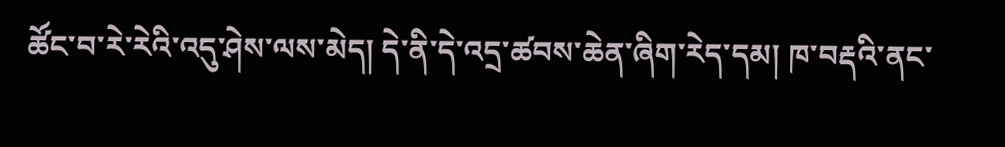ཚོང་བ་རེ་རེའི་འདུ་ཤེས་ལས་མེད། དེ་ནི་དེ་འདྲ་ཚབས་ཆེན་ཞིག་རེད་དམ། ཁ་བརྡའི་ནང་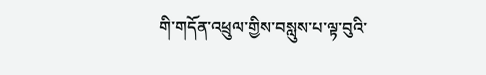གི་གདོན་འཕྲུལ་གྱིས་བསླུས་པ་ལྟ་བུའི་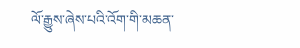ལོ་རྒྱུས་ཞེས་པའི་འོག་གི་མཆན་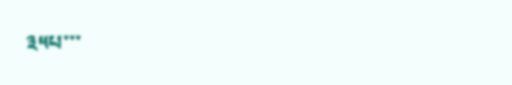༣༥པ་་་